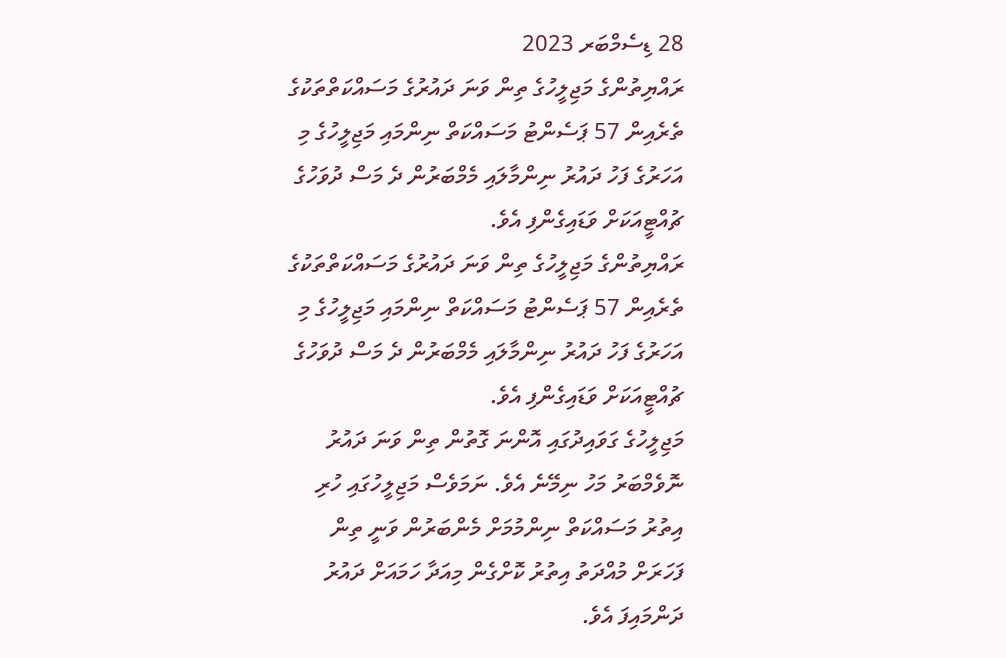28 ޑިސެމްބަރ 2023
ރައްޔިތުންގެ މަޖިލީހުގެ ތިން ވަނަ ދައުރުގެ މަސައްކަތްތަކުގެ ތެރެއިން 57 ޕަސެންޓު މަސައްކަތް ނިންމައި މަޖިލީހުގެ މި އަހަރުގެ ފަހު ދައުރު ނިންމާލައި މެމްބަރުން ދެ މަސް ދުވަހުގެ ޗުއްޓީއަކަށް ވަޑައިގެންފި އެވެ.
ރައްޔިތުންގެ މަޖިލީހުގެ ތިން ވަނަ ދައުރުގެ މަސައްކަތްތަކުގެ ތެރެއިން 57 ޕަސެންޓު މަސައްކަތް ނިންމައި މަޖިލީހުގެ މި އަހަރުގެ ފަހު ދައުރު ނިންމާލައި މެމްބަރުން ދެ މަސް ދުވަހުގެ ޗުއްޓީއަކަށް ވަޑައިގެންފި އެވެ.
މަޖިލީހުގެ ގަވައިދުގައި އޮންނަ ގޮތުން ތިން ވަނަ ދައުރު ނޮވެމްބަރު މަހު ނިމޭނެ އެވެ. ނަމަވެސް މަޖިލީހުގައި ހުރި އިތުރު މަސައްކަތް ނިންމުމަށް މެންބަރުން ވަނީ ތިން ފަހަރަށް މުއްދަތު އިތުރު ކޮށްގެން މިއަދާ ހަމައަށް ދައުރު ދަންމައިފަ އެވެ.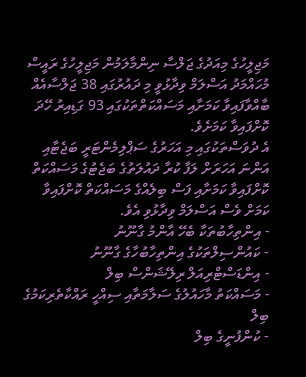މަޖިލީހުގެ މިއަދުގެ ޖަލްސާ ނިންމާލަމުން މަޖިލީހުގެ ރައީސް މުހައްމަދު އަސްލަމް ވިދާޅުވީ މި ދައުރުގައި 38 ޖަލްސާއެއް ބާއްވާފައިވާ ކަމަށާއި މަސައްކަތްތަކުގައި 93 ގަޑިއިރު ހޭދަ ކޮށްފައިވާ ކަމަށެވެ.
އެ ދުވަސްތަކުގައި މި އަހަރުގެ ސަޕްލިމެންޓަރީ ބަޖެޓާއި އަންނަ އަހަރަށް ލަފާ ކުރާ ދައުލަތުގެ ބަޖެޓުގެ މަސައްކަތް ކޮށްފައިވާ ކަމަށާއި ފަސް ބިލެއްގެ މަސައްކަތް ކޮށްފައިވާ ކަމަށް ވެސް އަސްލަމް ވިދާޅުވި އެވެ.
- އިންތިހާބުތަކާ ބެހޭ އާންމު ގާނޫނު
- ކައުންސިލްތަކުގެ އިންތިހާބުހާގެ ގާނޫނު
- އިންޑަސްޓްރިއަލް ރިލޭޝަންސް ބިލް
- މަސައްކަތު މާހައުލުގެ ސަލާމަތާއި ސިއްހީ ރައްކާތެރިކަމުގެ ބިލް
- ކުންފުނީގެ ބިލް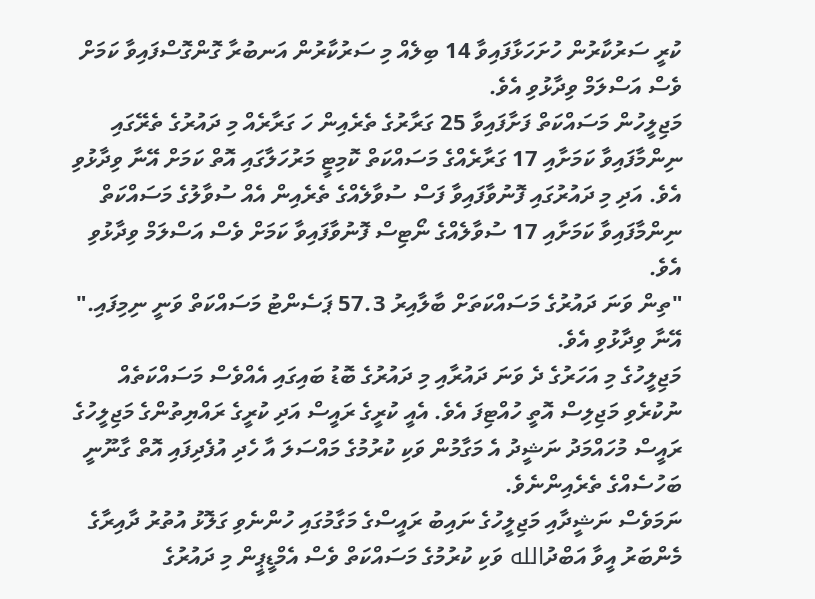ކުރީ ސަރުކާރުން ހުށަހަޅާފައިވާ 14 ބިލެއް މި ސަރުކާރުން އަނބުރާ ގޮންގޮސްފައިވާ ކަމަށް ވެސް އަސްލަމް ވިދާޅުވި އެވެ.
މަޖިލީހުން މަސައްކަތް ފަށާފައިވާ 25 ގަރާރުގެ ތެރެއިން ހަ ގަރާރެއް މި ދައުރުގެ ތެރޭގައި ނިންމާފައިވާ ކަމަށާއި 17 ގަރާރެއްގެ މަސައްކަތް ކޮމިޓީ މަރުހަލާގައި އޮތް ކަމަށް އޭނާ ވިދާޅުވި އެވެ. އަދި މި ދައުރުގައި ފޮނުވާފައިވާ ފަސް ސުވާލެއްގެ ތެރެއިން އެއް ސުވާލުގެ މަސައްކަތް ނިންމާފައިވާ ކަމަށާއި 17 ސުވާލެއްގެ ނޯޓިސް ފޮނުވާފައިވާ ކަމަށް ވެސް އަސްލަމް ވިދާޅުވި އެވެ.
"ތިން ވަނަ ދައުރުގެ މަސައްކަތަށް ބާލާއިރު 57.3 ޕަސެންޓު މަސައްކަތް ވަނީ ނިމިފައި." އޭނާ ވިދާޅުވި އެވެ.
މަޖިލީހުގެ މި އަހަރުގެ ދެ ވަނަ ދައުރާއި މި ދައުރުގެ ބޮޑު ބައިގައި އެއްވެސް މަސައްކަތެއް ނުކުރެވި މަޖިލިސް އޮތީ ހުއްޓިފަ އެވެ. އެއީ ކުރީގެ ރައީސް އަދި ކުރީގެ ރައްޔިތުންގެ މަޖިލީހުގެ ރައީސް މުހައްމަދު ނަޝީދު އެ މަގާމުން ވަކި ކުރުމުގެ މައްސަލަ އާ ހެދި އުފެދިފައި އޮތް ގާނޫނީ ބަހުސެއްގެ ތެރެއިންނެވެ.
ނަމަވެސް ނަޝީދާއި މަޖިލީހުގެ ނައިބު ރައީސްގެ މަގާމުގައި ހުންނެވި ގަލޮޅު އުތުރު ދާއިރާގެ މެންބަރު އީވާ އަބްދުالله ވަކި ކުރުމުގެ މަސައްކަތް ވެސް އެމްޑީޕީން މި ދައުރުގެ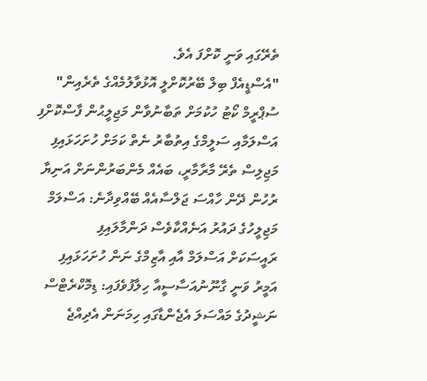ތެރޭގައި ވަނީ ކޮށްފަ އެވެ.
"އެސްޑީއެފް ބިލް ބޭރުކޮށްލީ އޮޅުވާލުމެއްގެ ތެރެއިން"
ސުޕްރީމް ކޯޓު ހުކުމަށް ތަބާނުވާން މަޖިލީޙުން ފާސްކޮށްފި
އަސްލަމާއި ސަލީމްގެ އިތުބާރު ނެތް ކަމަށް ހުށަހަޅައިފި
މަޖިލިސް ތެރޭ މާރާމާރީ، ބައެއް މެންބަރުންނަށް އަނިޔާ
ރުހުން ދޭން ހާއްސަ ޖަލްސާއެއް ބޭއްވިދާނެ: އަސްލަމް
މަޖިލީހުގެ ދައުރު އަނެއްކާވެސް ދަންމާލައިފި
ރައީސަކަށް އަސްލަމް އާއި އާޒިމްގެ ނަން ހުށަހަޅައިފި
އަމީރު ވަނީ ގާނޫނުއަސާސީއާ ހިލާފުވެފައި: ޑިމޮކްރެޓްސް
ނަޝީދުގެ މައްސަލަ އެޖެންޑާގައި ހިމަނަން އެދިއްޖެ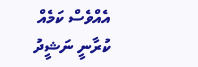އެއްވެސް ކަމެއް ކުރާނީ ނަޝީދު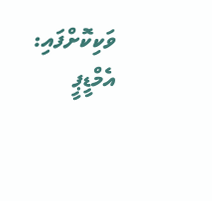ވަކިކޮށްފައި: އެމްޑީޕީ